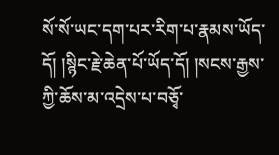སོ་སོ་ཡང་དག་པར་རིག་པ་རྣམས་ཡོད་དོ། །སྙིང་རྗེ་ཆེན་པོ་ཡོད་དོ། །སངས་རྒྱས་ཀྱི་ཆོས་མ་འདྲེས་པ་བཅྭོ་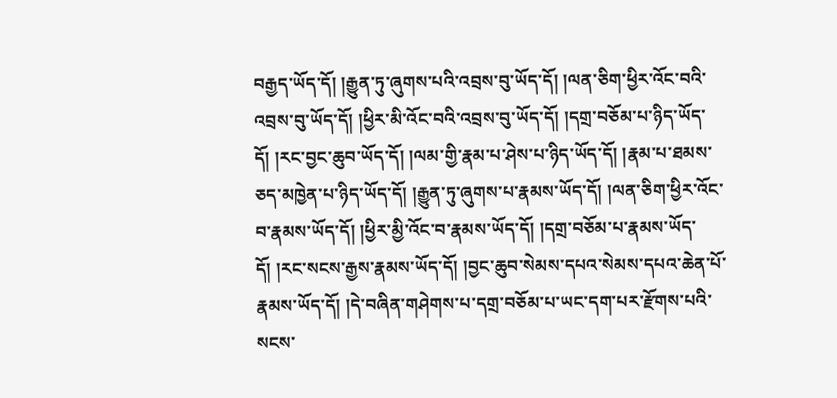བརྒྱད་ཡོད་དོ། །རྒྱུན་ཏུ་ཞུགས་པའི་འབྲས་བུ་ཡོད་དོ། །ལན་ཅིག་ཕྱིར་འོང་བའི་འབྲས་བུ་ཡོད་དོ། །ཕྱིར་མི་འོང་བའི་འབྲས་བུ་ཡོད་དོ། །དགྲ་བཅོམ་པ་ཉིད་ཡོད་དོ། །རང་བྱང་ཆུབ་ཡོད་དོ། །ལམ་གྱི་རྣམ་པ་ཤེས་པ་ཉིད་ཡོད་དོ། །རྣམ་པ་ཐམས་ཅད་མཁྱེན་པ་ཉིད་ཡོད་དོ། །རྒྱུན་ཏུ་ཞུགས་པ་རྣམས་ཡོད་དོ། །ལན་ཅིག་ཕྱིར་འོང་བ་རྣམས་ཡོད་དོ། །ཕྱིར་མྱི་འོང་བ་རྣམས་ཡོད་དོ། །དགྲ་བཅོམ་པ་རྣམས་ཡོད་དོ། །རང་སངས་རྒྱས་རྣམས་ཡོད་དོ། །བྱང་ཆུབ་སེམས་དཔའ་སེམས་དཔའ་ཆེན་པོ་རྣམས་ཡོད་དོ། །དེ་བཞིན་གཤེགས་པ་དགྲ་བཅོམ་པ་ཡང་དག་པར་རྫོགས་པའི་སངས་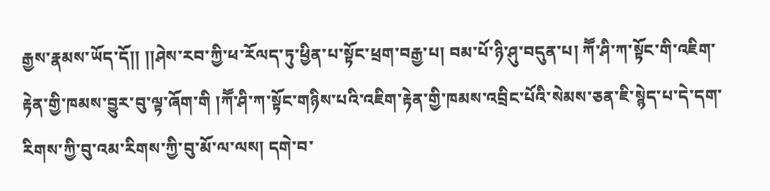རྒྱས་རྣམས་ཡོད་དོ།། །།ཤེས་རབ་ཀྱི་ཕ་རོལད་ཏུ་ཕྱིན་པ་སྟོང་ཕྲག་བརྒྱ་པ། བམ་པོ་ཉི་ཤུ་བདུན་པ། ཀཽ་ཤི་ཀ་སྟོང་གི་འཇིག་རྟེན་གྱི་ཁམས་བྱུར་བུ་ལྟ་ཞོག་གི །ཀཽ་ཤི་ཀ་སྟོང་གཉིས་པའི་འཇིག་རྟེན་གྱི་ཁམས་འབྲིང་པོའི་སེམས་ཅན་ཇི་སྙེད་པ་དེ་དག་རིགས་ཀྱི་བུ་འམ་རིགས་ཀྱི་བུ་མོ་ལ་ལས། དགེ་བ་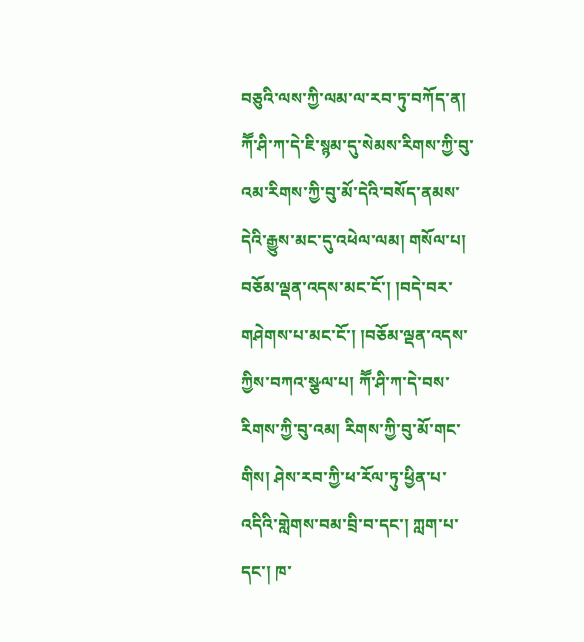བཅུའི་ལས་ཀྱི་ལམ་ལ་རབ་ཏུ་བཀོད་ན། ཀཽ་ཤི་ཀ་དེ་ཇི་སྙམ་དུ་སེམས་རིགས་ཀྱི་བུ་འམ་རིགས་ཀྱི་བུ་མོ་དེའི་བསོད་ནམས་དེའི་རྒྱུས་མང་དུ་འཕེལ་ལམ། གསོལ་པ། བཅོམ་ལྡན་འདས་མང་ངོ་། །བདེ་བར་གཤེགས་པ་མང་ངོ་། །བཅོམ་ལྡན་འདས་ཀྱིས་བཀའ་སྩལ་པ། ཀཽ་ཤི་ཀ་དེ་བས་རིགས་ཀྱི་བུ་འམ། རིགས་ཀྱི་བུ་མོ་གང་གིས། ཤེས་རབ་ཀྱི་ཕ་རོལ་ཏུ་ཕྱིན་པ་འདིའི་གླེགས་བམ་བྲི་བ་དང་། ཀླག་པ་དང་། ཁ་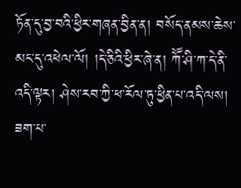ཏོན་དུ་བྱ་བའི་ཕྱིར་གཞན་བྱིན་ན། བསོད་ནམས་ཆེས་མང་དུ་འཕེལ་ལོ། །དེ་ཅིའི་ཕྱིར་ཞེ་ན། ཀཽ་ཤི་ཀ་དེ་ནི་འདི་ལྟར། ཤེས་རབ་ཀྱི་ཕ་རོལ་ཏུ་ཕྱིན་པ་འདི་ལས། ཟག་པ་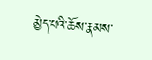མྱེད་པའི་ཆོས་རྣམས་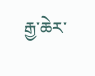རྒྱ་ཆེར་